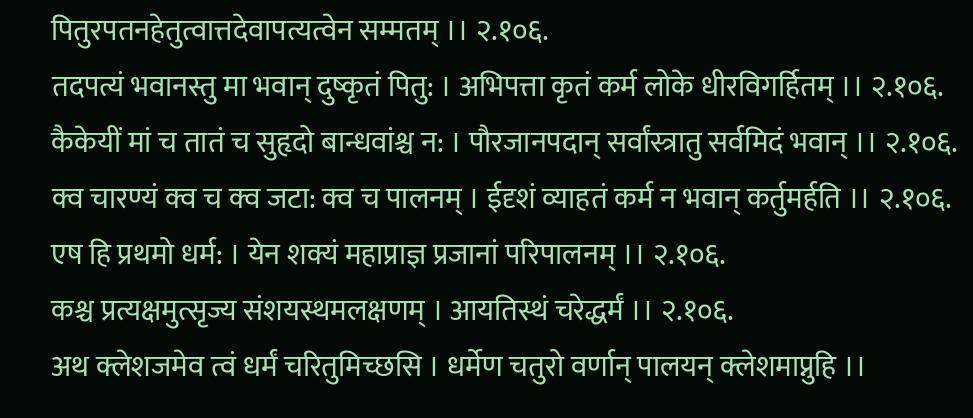पितुरपतनहेतुत्वात्तदेवापत्यत्वेन सम्मतम् ।। २.१०६.
तदपत्यं भवानस्तु मा भवान् दुष्कृतं पितु: । अभिपत्ता कृतं कर्म लोके धीरविगर्हितम् ।। २.१०६.
कैकेयीं मां च तातं च सुहृदो बान्धवांश्च न: । पौरजानपदान् सर्वांस्त्रातु सर्वमिदं भवान् ।। २.१०६.
क्व चारण्यं क्व च क्व जटा: क्व च पालनम् । ईदृशं व्याहतं कर्म न भवान् कर्तुमर्हति ।। २.१०६.
एष हि प्रथमो धर्म: । येन शक्यं महाप्राज्ञ प्रजानां परिपालनम् ।। २.१०६.
कश्च प्रत्यक्षमुत्सृज्य संशयस्थमलक्षणम् । आयतिस्थं चरेद्धर्मं ।। २.१०६.
अथ क्लेशजमेव त्वं धर्मं चरितुमिच्छसि । धर्मेण चतुरो वर्णान् पालयन् क्लेशमाप्नुहि ।।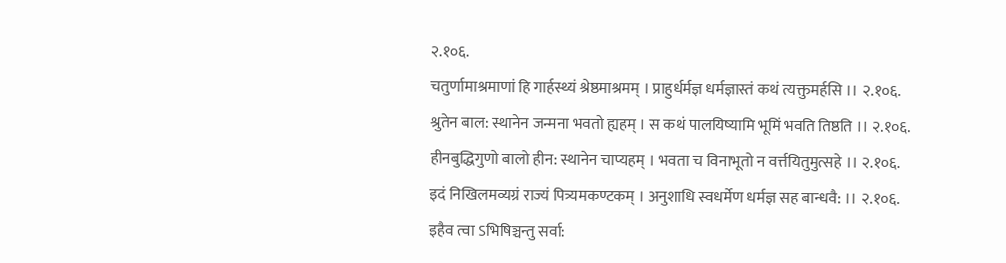२.१०६.
चतुर्णामाश्रमाणां हि गार्हस्थ्यं श्रेष्ठमाश्रमम् । प्राहुर्धर्मज्ञ धर्मज्ञास्तं कथं त्यक्तुमर्हसि ।। २.१०६.
श्रुतेन बाल: स्थानेन जन्मना भवतो ह्यहम् । स कथं पालयिष्यामि भूमिं भवति तिष्ठति ।। २.१०६.
हीनबुद्धिगुणो बालो हीन: स्थानेन चाप्यहम् । भवता च विनाभूतो न वर्त्तयितुमुत्सहे ।। २.१०६.
इदं निखिलमव्यग्रं राज्यं पित्र्यमकण्टकम् । अनुशाधि स्वधर्मेण धर्मज्ञ सह बान्धवै: ।। २.१०६.
इहैव त्वा ऽभिषिञ्चन्तु सर्वा: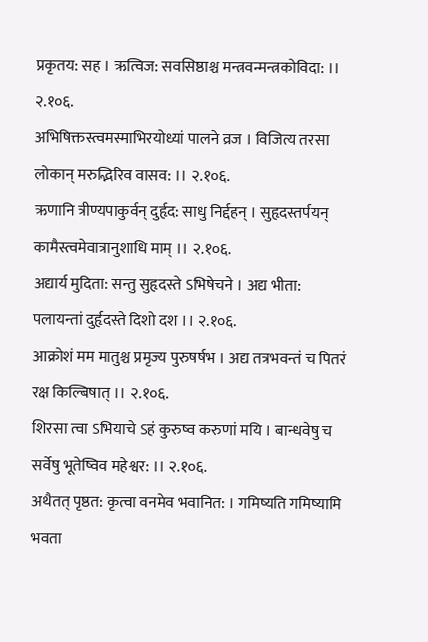प्रकृतय: सह । ऋत्विज: सवसिष्ठाश्च मन्त्रवन्मन्त्रकोविदा: ।। २.१०६.
अभिषिक्तस्त्वमस्माभिरयोध्यां पालने व्रज । विजित्य तरसा लोकान् मरुद्भिरिव वासव: ।। २.१०६.
ऋणानि त्रीण्यपाकुर्वन् दुर्हृद: साधु निर्द्दहन् । सुहृदस्तर्पयन् कामैस्त्वमेवात्रानुशाधि माम् ।। २.१०६.
अद्यार्य मुदिता: सन्तु सुहृदस्ते ऽभिषेचने । अद्य भीता: पलायन्तां दुर्हृदस्ते दिशो दश ।। २.१०६.
आक्रोशं मम मातुश्च प्रमृज्य पुरुषर्षभ । अद्य तत्रभवन्तं च पितरं रक्ष किल्बिषात् ।। २.१०६.
शिरसा त्वा ऽभियाचे ऽहं कुरुष्व करुणां मयि । बान्धवेषु च सर्वेषु भूतेष्विव महेश्वर: ।। २.१०६.
अथैतत् पृष्ठत: कृत्वा वनमेव भवानित: । गमिष्यति गमिष्यामि भवता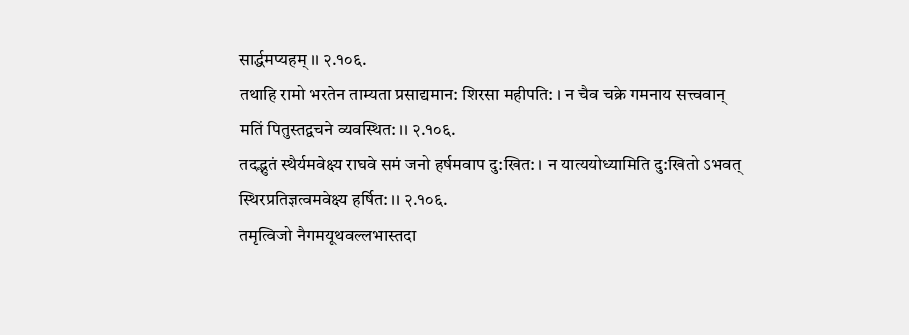सार्द्धमप्यहम् ।। २.१०६.
तथाहि रामो भरतेन ताम्यता प्रसाद्यमान: शिरसा महीपति: । न चैव चक्रे गमनाय सत्त्ववान् मतिं पितुस्तद्वचने व्यवस्थित: ।। २.१०६.
तदद्भुतं स्थैर्यमवेक्ष्य राघवे समं जनो हर्षमवाप दु:खित: । न यात्ययोध्यामिति दु:खितो ऽभवत् स्थिरप्रतिज्ञत्वमवेक्ष्य हर्षित: ।। २.१०६.
तमृत्विजो नैगमयूथवल्लभास्तदा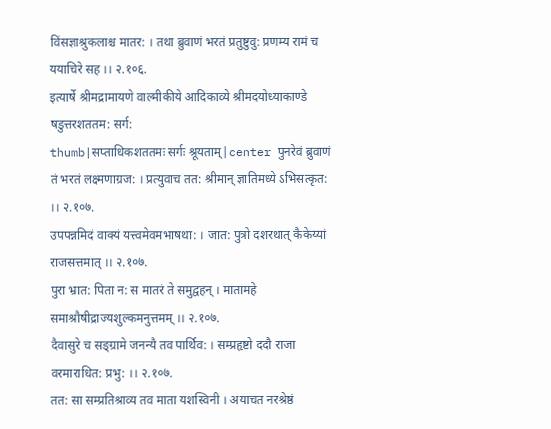विंसज्ञाश्रुकलाश्च मातर: । तथा ब्रुवाणं भरतं प्रतुष्टुवु: प्रणम्य रामं च ययाचिरे सह ।। २.१०६.
इत्यार्षे श्रीमद्रामायणे वाल्मीकीये आदिकाव्ये श्रीमदयोध्याकाण्डे षडुत्तरशततम: सर्ग:
thumb|सप्ताधिकशततमः सर्गः श्रूयताम्|center पुनरेवं ब्रुवाणं तं भरतं लक्ष्मणाग्रज: । प्रत्युवाच तत: श्रीमान् ज्ञातिमध्ये ऽभिसत्कृत: ।। २.१०७.
उपपन्नमिदं वाक्यं यत्त्वमेवमभाषथा: । जात: पुत्रो दशरथात् कैकेय्यां राजसत्तमात् ।। २.१०७.
पुरा भ्रात: पिता न: स मातरं ते समुद्वहन् । मातामहे समाश्रौषीद्राज्यशुल्कमनुत्तमम् ।। २.१०७.
दैवासुरे च सङ्ग्रामे जनन्यै तव पार्थिव: । सम्प्रहृष्टो ददौ राजा वरमाराधित: प्रभु: ।। २.१०७.
तत: सा सम्प्रतिश्राव्य तव माता यशस्विनी । अयाचत नरश्रेष्ठं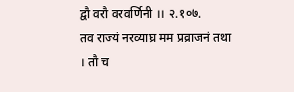द्वौ वरौ वरवर्णिनी ।। २.१०७.
तव राज्यं नरव्याघ्र मम प्रव्राजनं तथा । तौ च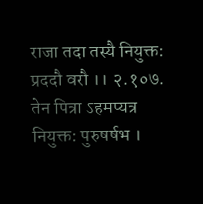राजा तदा तस्यै नियुक्त: प्रददौ वरौ ।। २.१०७.
तेन पित्रा ऽहमप्यत्र नियुक्त: पुरुषर्षभ ।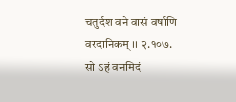चतुर्दश वने वासं वर्षाणि वरदानिकम् ।। २.१०७.
सो ऽहं वनमिदं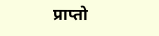प्राप्तो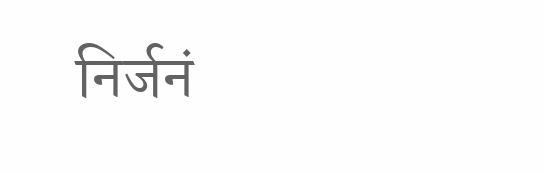निर्जनं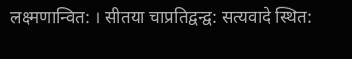लक्ष्मणान्वित: । सीतया चाप्रतिद्वन्द्व: सत्यवादे स्थित: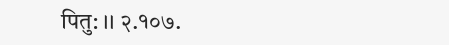पितु: ।। २.१०७.